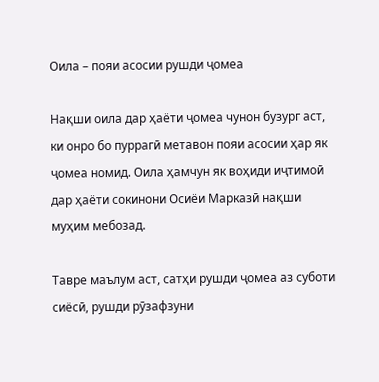Оила – пояи асосии рушди ҷомеа

Нақши оила дар ҳаёти ҷомеа чунон бузург аст, ки онро бо пуррагӣ метавон пояи асосии ҳар як ҷомеа номид. Оила ҳамчун як воҳиди иҷтимоӣ дар ҳаёти сокинони Осиёи Марказӣ нақши муҳим мебозад.

Тавре маълум аст, сатҳи рушди ҷомеа аз суботи сиёсӣ, рушди рӯзафзуни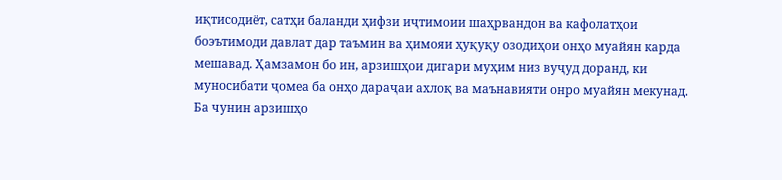иқтисодиёт, сатҳи баланди ҳифзи иҷтимоии шаҳрвандон ва кафолатҳои боэътимоди давлат дар таъмин ва ҳимояи ҳуқуқу озодиҳои онҳо муайян карда мешавад. Ҳамзамон бо ин, арзишҳои дигари муҳим низ вуҷуд доранд, ки муносибати ҷомеа ба онҳо дараҷаи ахлоқ ва маънавияти онро муайян мекунад. Ба чунин арзишҳо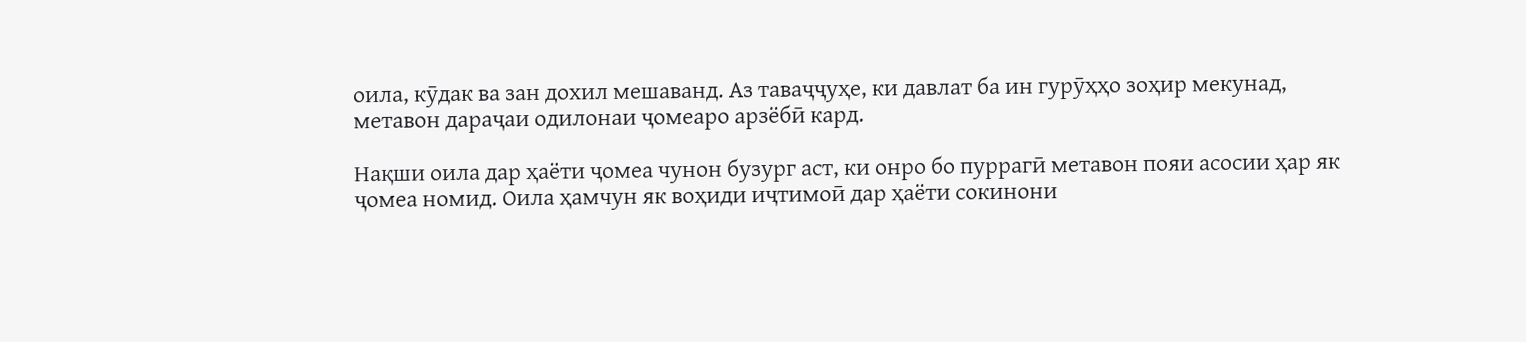оила, кӯдак ва зан дохил мешаванд. Аз таваҷҷуҳе, ки давлат ба ин гурӯҳҳо зоҳир мекунад, метавон дараҷаи одилонаи ҷомеаро арзёбӣ кард.

Нақши оила дар ҳаёти ҷомеа чунон бузург аст, ки онро бо пуррагӣ метавон пояи асосии ҳар як ҷомеа номид. Оила ҳамчун як воҳиди иҷтимоӣ дар ҳаёти сокинони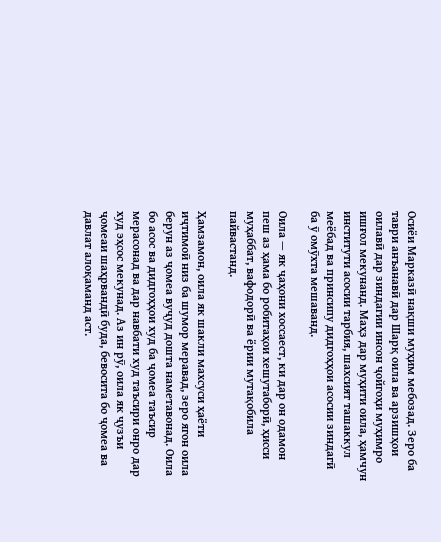Осиёи Марказӣ нақши муҳим мебозад. Зеро ба таври анъанавӣ дар Шарқ оила ва арзишҳои оилавӣ дар зиндагии инсон ҷойгоҳи муҳимро ишғол мекунанд. Маҳз дар муҳити оила, ҳамчун институти асосии тарбия, шахсият ташаккул меёбад ва принсипу дидгоҳҳои асосии зиндагӣ ба ӯ омӯхта мешаванд.

Оила — як ҷаҳони хоссаест, ки дар он одамон пеш аз ҳама бо робитаҳои хешутаборӣ, ҳисси муҳаббат, вафодорӣ ва ёрии мутақобила пайвастанд.

Ҳамзамон, оила як шакли махсуси ҳаёти иҷтимоӣ низ ба шумор меравад, зеро ягон оила берун аз ҷомеа вуҷуд дошта наметавонад. Оила бо асос ва дидгоҳҳои худ ба ҷомеа таъсир мерасонад ва дар навбати худ таъсири онро дар худ эҳсос мекунад. Аз ин рӯ, оила як ҷузъи ҷомеаи шаҳрвандӣ буда, бевосита бо ҷомеа ва давлат алоқаманд аст.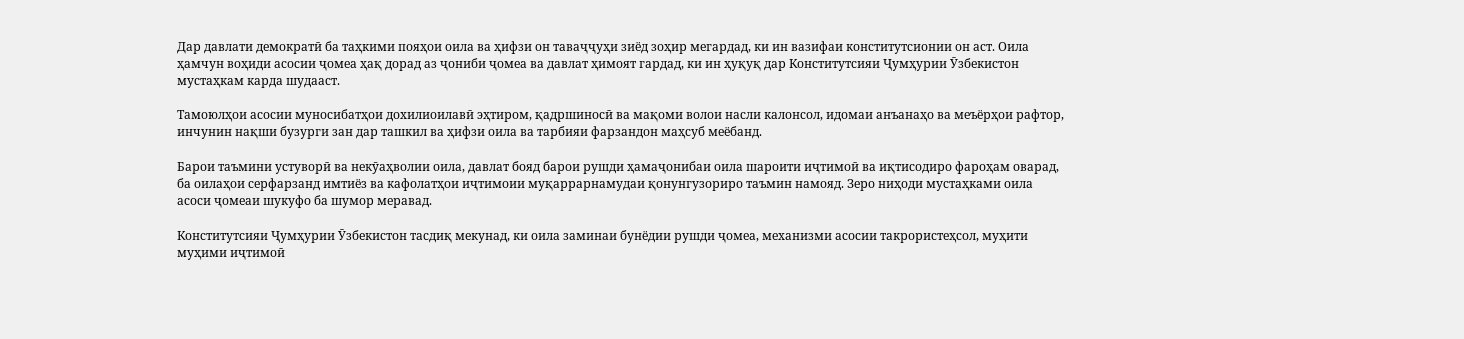Дар давлати демократӣ ба таҳкими пояҳои оила ва ҳифзи он таваҷҷуҳи зиёд зоҳир мегардад, ки ин вазифаи конститутсионии он аст. Оила ҳамчун воҳиди асосии ҷомеа ҳақ дорад аз ҷониби ҷомеа ва давлат ҳимоят гардад, ки ин ҳуқуқ дар Конститутсияи Ҷумҳурии Ӯзбекистон мустаҳкам карда шудааст.

Тамоюлҳои асосии муносибатҳои дохилиоилавӣ эҳтиром, қадршиносӣ ва мақоми волои насли калонсол, идомаи анъанаҳо ва меъёрҳои рафтор, инчунин нақши бузурги зан дар ташкил ва ҳифзи оила ва тарбияи фарзандон маҳсуб меёбанд.

Барои таъмини устуворӣ ва некӯаҳволии оила, давлат бояд барои рушди ҳамаҷонибаи оила шароити иҷтимоӣ ва иқтисодиро фароҳам оварад, ба оилаҳои серфарзанд имтиёз ва кафолатҳои иҷтимоии муқаррарнамудаи қонунгузориро таъмин намояд. Зеро ниҳоди мустаҳками оила асоси ҷомеаи шукуфо ба шумор меравад.

Конститутсияи Ҷумҳурии Ӯзбекистон тасдиқ мекунад, ки оила заминаи бунёдии рушди ҷомеа, механизми асосии такрористеҳсол, муҳити муҳими иҷтимоӣ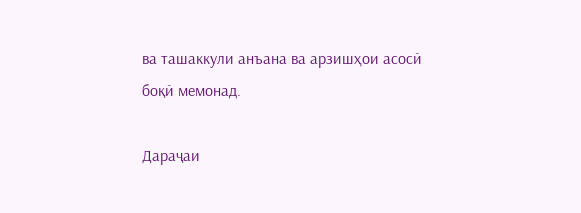ва ташаккули анъана ва арзишҳои асосӣ боқӣ мемонад.

Дараҷаи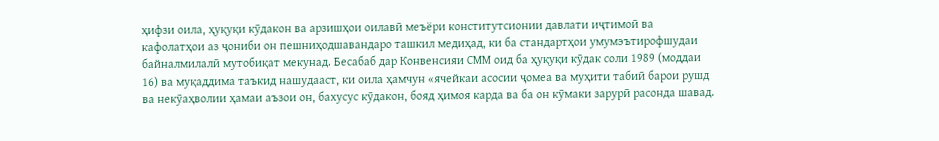ҳифзи оила, ҳуқуқи кӯдакон ва арзишҳои оилавӣ меъёри конститутсионии давлати иҷтимоӣ ва кафолатҳои аз ҷониби он пешниҳодшавандаро ташкил медиҳад, ки ба стандартҳои умумэътирофшудаи байналмилалӣ мутобиқат мекунад. Бесабаб дар Конвенсияи СММ оид ба ҳуқуқи кӯдак соли 1989 (моддаи 16) ва муқаддима таъкид нашудааст, ки оила ҳамчун «ячейкаи асосии ҷомеа ва муҳити табиӣ барои рушд ва некӯаҳволии ҳамаи аъзои он, бахусус кӯдакон, бояд ҳимоя карда ва ба он кӯмаки зарурӣ расонда шавад.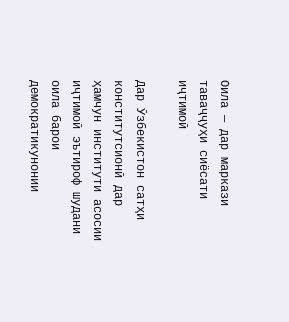Оила — дар маркази таваҷҷуҳи сиёсати иҷтимоӣ

Дар Ӯзбекистон сатҳи конститутсионӣ дар ҳамчун институти асосии иҷтимоӣ эътироф шудани оила барои демократикунонии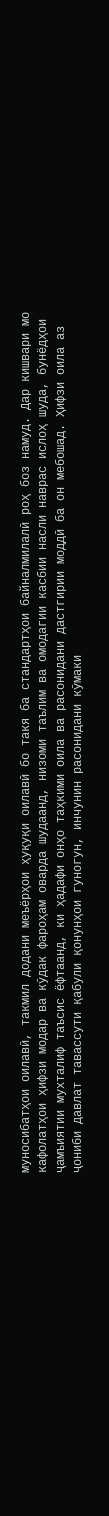муносибатҳои оилавӣ, такмил додани меъёрҳои ҳуқуқи оилавӣ бо такя ба стандартҳои байналмилалӣ роҳ боз намуд. Дар кишвари мо кафолатҳои ҳифзи модар ва кӯдак фароҳам оварда шудаанд, низоми таълим ва омодагии касбии насли наврас ислоҳ шуда, бунёдҳои ҷамъиятии мухталиф таъсис ёфтаанд, ки ҳадафи онҳо таҳкими оила ва расонидани дастгирии моддӣ ба он мебошад. Ҳифзи оила аз ҷониби давлат тавассути қабули қонунҳои гуногун, инчунин расонидани кӯмаки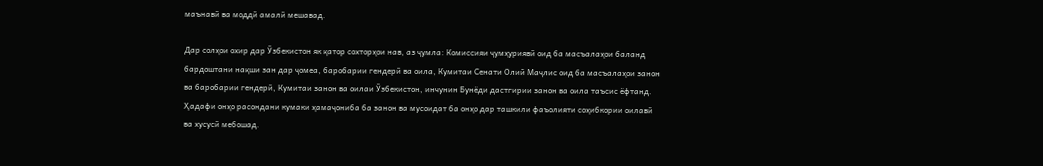маънавӣ ва моддӣ амалӣ мешавад.

Дар солҳои охир дар Ӯзбекистон як қатор сохторҳои нав, аз ҷумла: Комиссияи ҷумҳуриявӣ оид ба масъалаҳои баланд бардоштани нақши зан дар ҷомеа, баробарии гендерӣ ва оила, Кумитаи Сенати Олий Маҷлис оид ба масъалаҳои занон ва баробарии гендерӣ, Кумитаи занон ва оилаи Ӯзбекистон, инчунин Бунёди дастгирии занон ва оила таъсис ёфтанд. Ҳадафи онҳо расондани кумаки ҳамаҷониба ба занон ва мусоидат ба онҳо дар ташкили фаъолияти соҳибкории оилавӣ ва хусусӣ мебошад.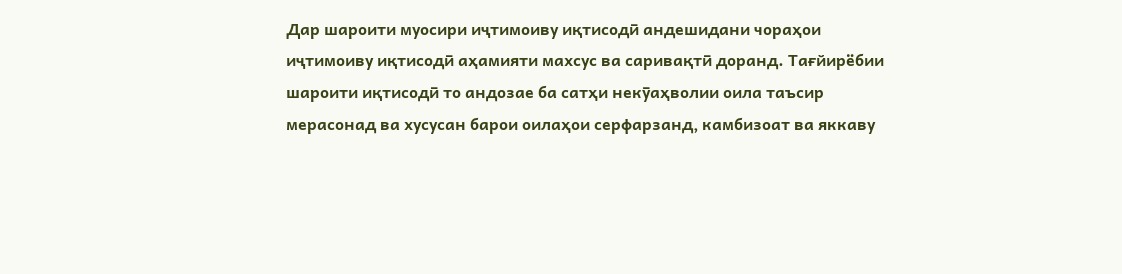Дар шароити муосири иҷтимоиву иқтисодӣ андешидани чораҳои иҷтимоиву иқтисодӣ аҳамияти махсус ва саривақтӣ доранд. Тағйирёбии шароити иқтисодӣ то андозае ба сатҳи некӯаҳволии оила таъсир мерасонад ва хусусан барои оилаҳои серфарзанд, камбизоат ва яккаву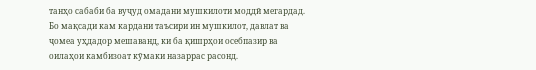танҳо сабаби ба вуҷуд омадани мушкилоти моддӣ мегардад. Бо мақсади кам кардани таъсири ин мушкилот, давлат ва ҷомеа уҳдадор мешаванд, ки ба қишрҳои осебпазир ва оилаҳои камбизоат кӯмаки назаррас расонд.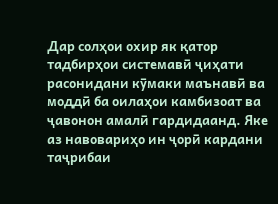Дар солҳои охир як қатор тадбирҳои системавӣ ҷиҳати расонидани кӯмаки маънавӣ ва моддӣ ба оилаҳои камбизоат ва ҷавонон амалӣ гардидаанд. Яке аз навовариҳо ин ҷорӣ кардани таҷрибаи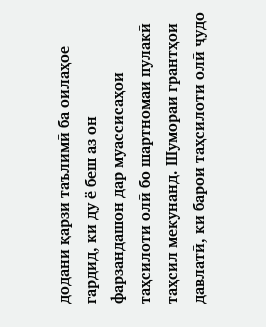додани қарзи таълимӣ ба оилаҳое гардид, ки ду ё беш аз он фарзандашон дар муассисаҳои таҳсилоти олӣ бо шартномаи пулакӣ таҳсил мекунанд. Шумораи грантҳои давлатӣ, ки барои таҳсилоти олӣ ҷудо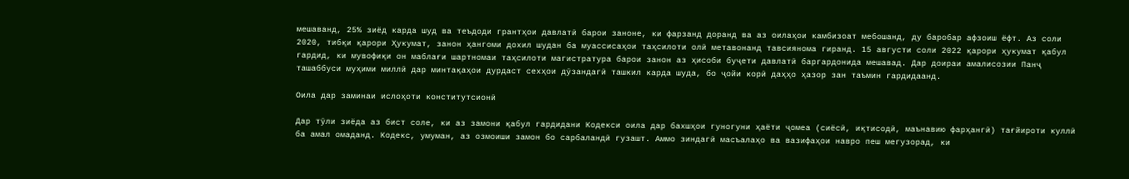мешаванд, 25% зиёд карда шуд ва теъдоди грантҳои давлатӣ барои заноне, ки фарзанд доранд ва аз оилаҳои камбизоат мебошанд, ду баробар афзоиш ёфт. Аз соли 2020, тибқи қарори Ҳукумат, занон ҳангоми дохил шудан ба муассисаҳои таҳсилоти олӣ метавонанд тавсиянома гиранд. 15 августи соли 2022 қарори ҳукумат қабул гардид, ки мувофиқи он маблағи шартномаи таҳсилоти магистратура барои занон аз ҳисоби буҷети давлатӣ баргардонида мешавад. Дар доираи амалисозии Панҷ ташаббуси муҳими миллӣ дар минтақаҳои дурдаст сехҳои дӯзандагӣ ташкил карда шуда, бо ҷойи корӣ даҳҳо ҳазор зан таъмин гардидаанд.

Оила дар заминаи ислоҳоти конститутсионӣ

Дар тӯли зиёда аз бист соле, ки аз замони қабул гардидани Кодекси оила дар бахшҳои гуногуни ҳаёти ҷомеа (сиёсӣ, иқтисодӣ, маънавию фарҳангӣ) тағйироти куллӣ ба амал омаданд. Кодекс, умуман, аз озмоиши замон бо сарбаландӣ гузашт. Аммо зиндагӣ масъалаҳо ва вазифаҳои навро пеш мегузорад, ки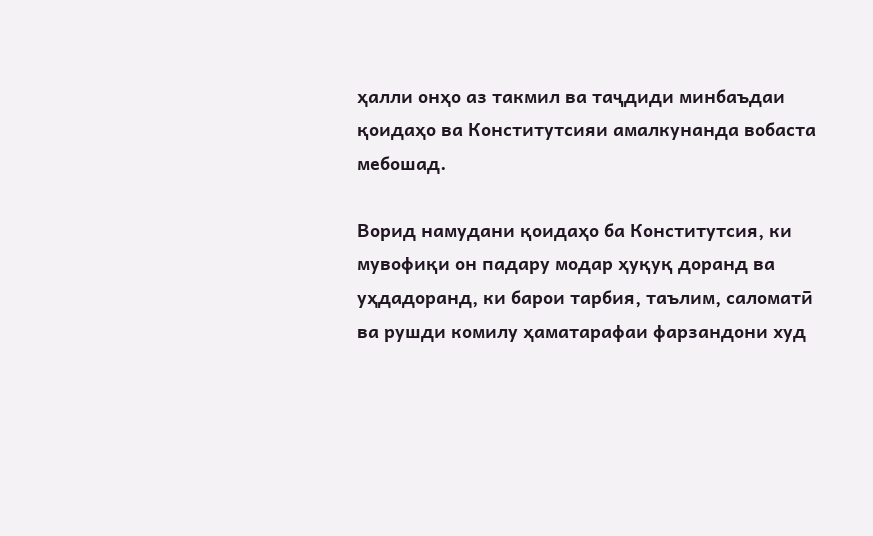ҳалли онҳо аз такмил ва таҷдиди минбаъдаи қоидаҳо ва Конститутсияи амалкунанда вобаста мебошад.

Ворид намудани қоидаҳо ба Конститутсия, ки мувофиқи он падару модар ҳуқуқ доранд ва уҳдадоранд, ки барои тарбия, таълим, саломатӣ ва рушди комилу ҳаматарафаи фарзандони худ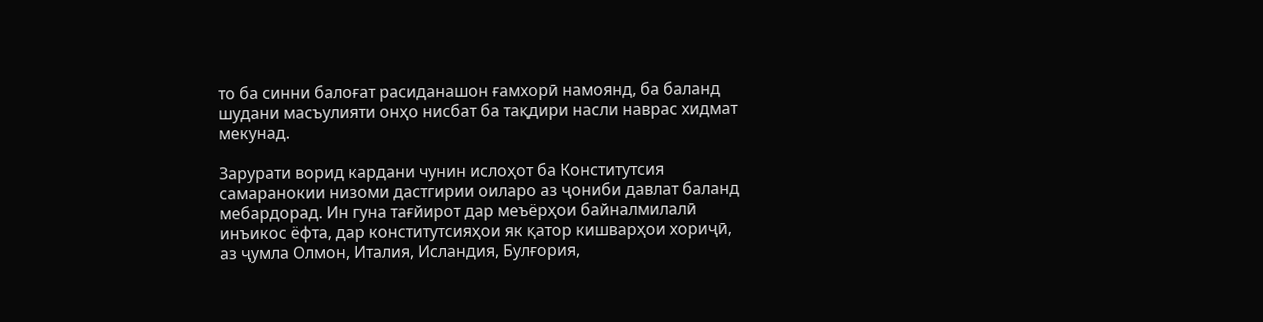то ба синни балоғат расиданашон ғамхорӣ намоянд, ба баланд шудани масъулияти онҳо нисбат ба тақдири насли наврас хидмат мекунад.

Зарурати ворид кардани чунин ислоҳот ба Конститутсия самаранокии низоми дастгирии оиларо аз ҷониби давлат баланд мебардорад. Ин гуна тағйирот дар меъёрҳои байналмилалӣ инъикос ёфта, дар конститутсияҳои як қатор кишварҳои хориҷӣ, аз ҷумла Олмон, Италия, Исландия, Булғория,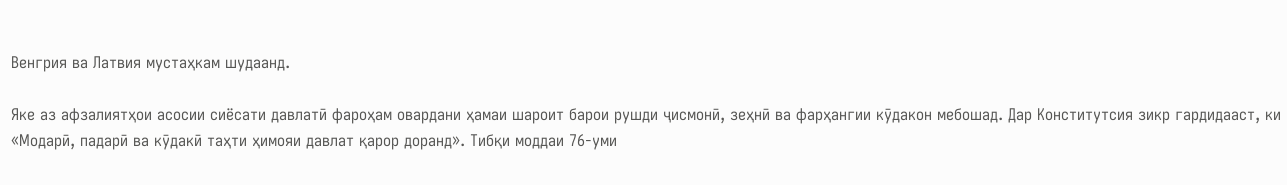Венгрия ва Латвия мустаҳкам шудаанд.

Яке аз афзалиятҳои асосии сиёсати давлатӣ фароҳам овардани ҳамаи шароит барои рушди ҷисмонӣ, зеҳнӣ ва фарҳангии кӯдакон мебошад. Дар Конститутсия зикр гардидааст, ки «Модарӣ, падарӣ ва кӯдакӣ таҳти ҳимояи давлат қарор доранд». Тибқи моддаи 76-уми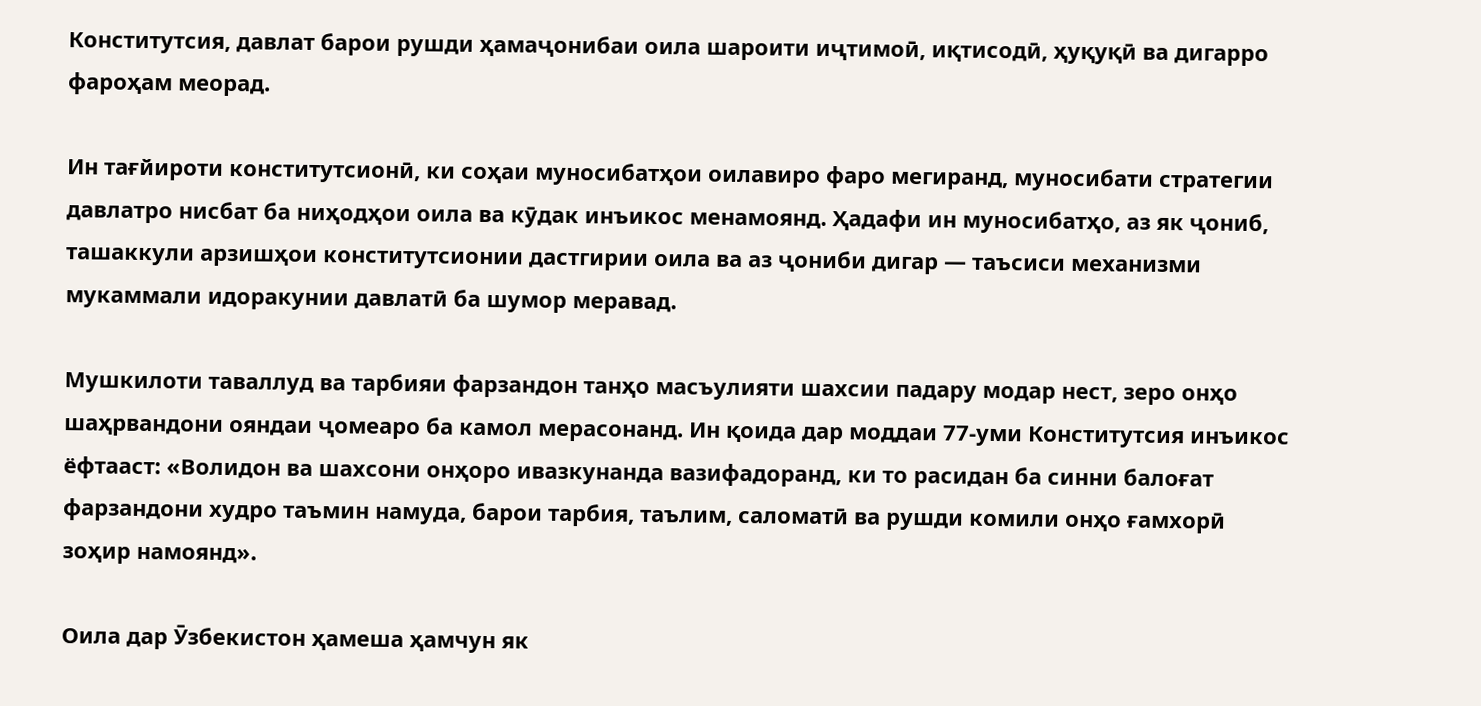Конститутсия, давлат барои рушди ҳамаҷонибаи оила шароити иҷтимоӣ, иқтисодӣ, ҳуқуқӣ ва дигарро фароҳам меорад.

Ин тағйироти конститутсионӣ, ки соҳаи муносибатҳои оилавиро фаро мегиранд, муносибати стратегии давлатро нисбат ба ниҳодҳои оила ва кӯдак инъикос менамоянд. Ҳадафи ин муносибатҳо, аз як ҷониб, ташаккули арзишҳои конститутсионии дастгирии оила ва аз ҷониби дигар — таъсиси механизми мукаммали идоракунии давлатӣ ба шумор меравад.

Мушкилоти таваллуд ва тарбияи фарзандон танҳо масъулияти шахсии падару модар нест, зеро онҳо шаҳрвандони ояндаи ҷомеаро ба камол мерасонанд. Ин қоида дар моддаи 77-уми Конститутсия инъикос ёфтааст: «Волидон ва шахсони онҳоро ивазкунанда вазифадоранд, ки то расидан ба синни балоғат фарзандони худро таъмин намуда, барои тарбия, таълим, саломатӣ ва рушди комили онҳо ғамхорӣ зоҳир намоянд».

Оила дар Ӯзбекистон ҳамеша ҳамчун як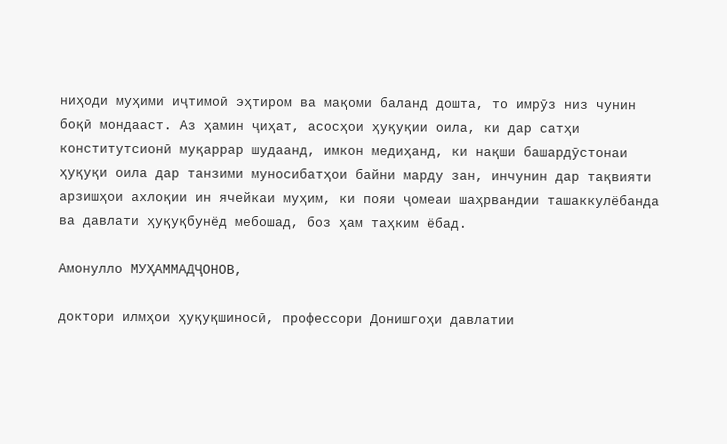ниҳоди муҳими иҷтимоӣ эҳтиром ва мақоми баланд дошта, то имрӯз низ чунин боқӣ мондааст. Аз ҳамин ҷиҳат, асосҳои ҳуқуқии оила, ки дар сатҳи конститутсионӣ муқаррар шудаанд, имкон медиҳанд, ки нақши башардӯстонаи ҳуқуқи оила дар танзими муносибатҳои байни марду зан, инчунин дар тақвияти арзишҳои ахлоқии ин ячейкаи муҳим, ки пояи ҷомеаи шаҳрвандии ташаккулёбанда ва давлати ҳуқуқбунёд мебошад, боз ҳам таҳким ёбад.

Амонулло МУҲАММАДҶОНОВ,

доктори илмҳои ҳуқуқшиносӣ, профессори Донишгоҳи давлатии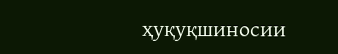ҳуқуқшиносии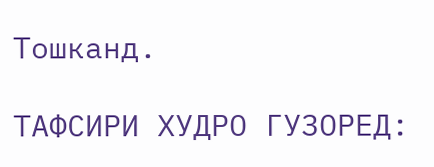Тошканд.

ТАФСИРИ ХУДРО ГУЗОРЕД: